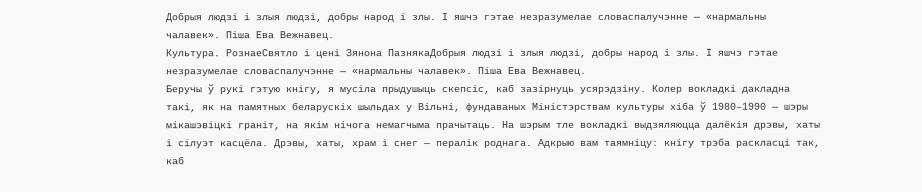Добрыя людзі і злыя людзі, добры народ і злы. І яшчэ гэтае незразумелае словаспалучэнне — «нармальны чалавек». Піша Ева Вежнавец.
Культура. РознаеСвятло і цені Зянона ПазнякаДобрыя людзі і злыя людзі, добры народ і злы. І яшчэ гэтае незразумелае словаспалучэнне — «нармальны чалавек». Піша Ева Вежнавец.
Беручы ў рукі гэтую кнігу, я мусіла прыдушыць скепсіс, каб зазірнуць усярэдзіну. Колер вокладкі дакладна такі, як на памятных беларускіх шыльдах у Вільні, фундаваных Міністэрствам культуры хіба ў 1980–1990 — шэры мікашэвіцкі граніт, на якім нічога немагчыма прачытаць. На шэрым тле вокладкі выдзяляюцца далёкія дрэвы, хаты і сілуэт касцёла. Дрэвы, хаты, храм і снег — пералік роднага. Адкрыю вам таямніцу: кнігу трэба раскласці так, каб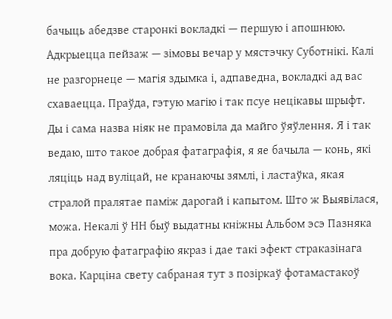бачыць абедзве старонкі вокладкі — першую і апошнюю. Адкрыецца пейзаж — зімовы вечар у мястэчку Суботнікі. Калі не разгорнеце — магія здымка і, адпаведна, вокладкі ад вас схаваецца. Праўда, гэтую магію і так псуе нецікавы шрыфт. Ды і сама назва ніяк не прамовіла да майго ўяўлення. Я і так ведаю, што такое добрая фатаграфія, я яе бачыла — конь, які ляціць над вуліцай, не кранаючы зямлі, і ластаўка, якая стралой пралятае паміж дарогай і капытом. Што ж Выявілася, можа. Некалі ў НН быў выдатны кніжны Альбом эсэ Пазняка пра добрую фатаграфію якраз і дае такі эфект страказінага вока. Карціна свету сабраная тут з позіркаў фотамастакоў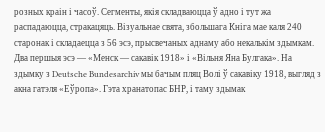розных краін і часоў. Сегменты, якія складваюцца ў адно і тут жа распадаюцца, стракацяць. Візуальнае свята, збольшага Кніга мае каля 240 старонак і складаецца з 56 эсэ, прысвечаных аднаму або некалькім здымкам. Два першыя эсэ — «Менск — сакавік 1918» і «Вільня Яна Булгака». На здымку з Deutsche Bundesarchiv мы бачым пляц Волі ў сакавіку 1918, выгляд з акна гатэля «Еўропа». Гэта хранатопас БНР, і таму здымак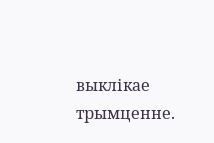выклікае трымценне.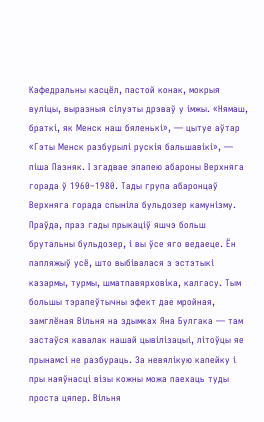Кафедральны касцёл, пастой конак, мокрыя вуліцы, выразныя сілуэты дрэваў у імжы. «Нямаш, браткі, як Менск наш бяленькі», — цытуе аўтар «Гэты Менск разбурылі рускія бальшавікі», — піша Пазняк. І згадвае эпапею абароны Верхняга горада ў 1960–1980. Тады група абаронцаў Верхняга горада спыніла бульдозер камунізму. Праўда, праз гады прыкаціў яшчэ больш брутальны бульдозер, і вы ўсе яго ведаеце. Ён папляжыў усё, што выбівалася з эстэтыкі казармы, турмы, шматпавярховіка, калгасу. Тым большы тэрапеўтычны эфект дае мройная, замглёная Вільня на здымках Яна Булгака — там застаўся кавалак нашай цывілізацыі, літоўцы яе прынамсі не разбураць. За невялікую капейку і пры наяўнасці візы кожны можа паехаць туды проста цяпер. Вільня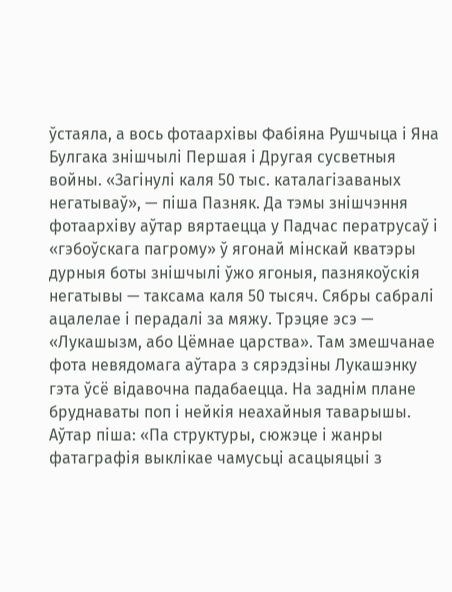ўстаяла, а вось фотаархівы Фабіяна Рушчыца і Яна Булгака знішчылі Першая і Другая сусветныя войны. «Загінулі каля 50 тыс. каталагізаваных негатываў», — піша Пазняк. Да тэмы знішчэння фотаархіву аўтар вяртаецца у Падчас ператрусаў і «гэбоўскага пагрому» ў ягонай мінскай кватэры дурныя боты знішчылі ўжо ягоныя, пазнякоўскія негатывы — таксама каля 50 тысяч. Сябры сабралі ацалелае і перадалі за мяжу. Трэцяе эсэ — «Лукашызм, або Цёмнае царства». Там змешчанае фота невядомага аўтара з сярэдзіны Лукашэнку гэта ўсё відавочна падабаецца. На заднім плане бруднаваты поп і нейкія неахайныя таварышы. Аўтар піша: «Па структуры, сюжэце і жанры фатаграфія выклікае чамусьці асацыяцыі з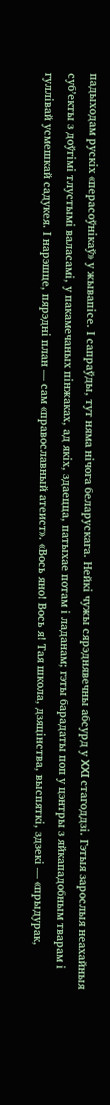падыходам рускіх «перасоўнікаў» у жывапісе. І сапраўды, тут няма нічога беларускага. Нейкі чужы сярэднявечны абсурд у XXI стагоддзі. Гэтыя зарослыя неахайныя суб’екты з доўгімі тлустымі валасамі, у пакамечаных пінжаках, ад якіх, здаецца, патыхае потам і ладанам; гэты барадаты поп у цэнтры з яйкападобным тварам і гуллівай усмешкай садукея. І нарэшце, пярэдні план — сам «православный атеист». «Вось яно! Вось я! Тая школа, дзяцінства, выспяткі, здзекі — «прыдурак,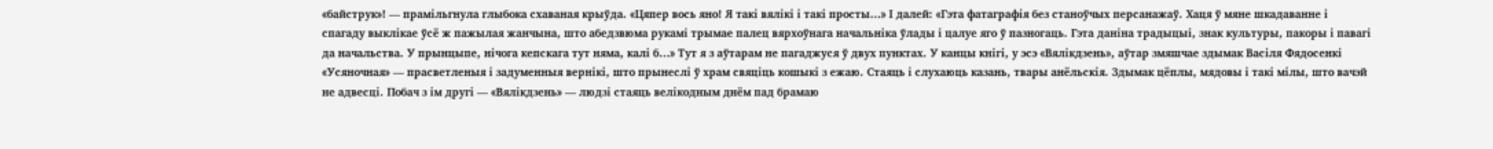«байструк»! — прамільгнула глыбока схаваная крыўда. «Цяпер вось яно! Я такі вялікі і такі просты…» І далей: «Гэта фатаграфія без станоўчых персанажаў. Хаця ў мяне шкадаванне і спагаду выклікае ўсё ж пажылая жанчына, што абедзвюма рукамі трымае палец вярхоўнага начальніка ўлады і цалуе яго ў пазногаць. Гэта даніна традыцыі, знак культуры, пакоры і павагі да начальства. У прынцыпе, нічога кепскага тут няма, калі б…» Тут я з аўтарам не пагаджуся ў двух пунктах. У канцы кнігі, у эсэ «Вялікдзень», аўтар змяшчае здымак Васіля Фядосенкі «Усяночная» — прасветленыя і задуменныя вернікі, што прынеслі ў храм свяціць кошыкі з ежаю. Стаяць і слухаюць казань, твары анёльскія. Здымак цёплы, мядовы і такі мілы, што вачэй не адвесці. Побач з ім другі — «Вялікдзень» — людзі стаяць велікодным днём пад брамаю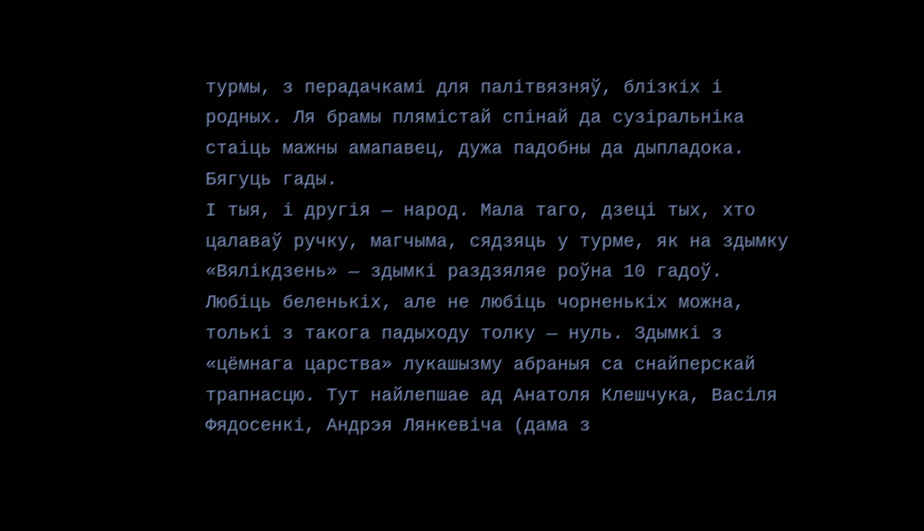турмы, з перадачкамі для палітвязняў, блізкіх і родных. Ля брамы плямістай спінай да сузіральніка стаіць мажны амапавец, дужа падобны да дыпладока. Бягуць гады.
І тыя, і другія — народ. Мала таго, дзеці тых, хто цалаваў ручку, магчыма, сядзяць у турме, як на здымку «Вялікдзень» — здымкі раздзяляе роўна 10 гадоў. Любіць беленькіх, але не любіць чорненькіх можна, толькі з такога падыходу толку — нуль. Здымкі з «цёмнага царства» лукашызму абраныя са снайперскай трапнасцю. Тут найлепшае ад Анатоля Клешчука, Васіля Фядосенкі, Андрэя Лянкевіча (дама з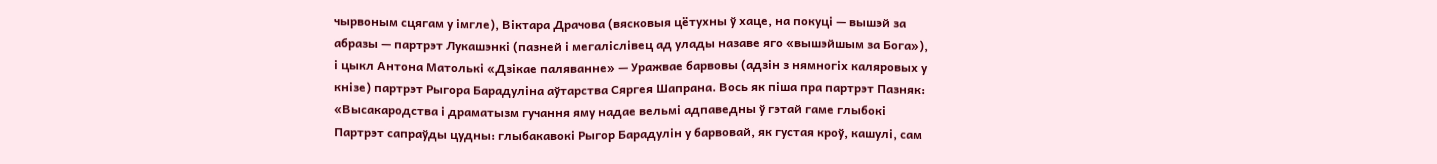чырвоным сцягам у імгле), Віктара Драчова (вясковыя цётухны ў хаце, на покуці — вышэй за абразы — партрэт Лукашэнкі (пазней і мегаліслівец ад улады назаве яго «вышэйшым за Бога»), і цыкл Антона Матолькі «Дзікае паляванне» — Уражвае барвовы (адзін з нямногіх каляровых у кнізе) партрэт Рыгора Барадуліна аўтарства Сяргея Шапрана. Вось як піша пра партрэт Пазняк: «Высакародства і драматызм гучання яму надае вельмі адпаведны ў гэтай гаме глыбокі Партрэт сапраўды цудны: глыбакавокі Рыгор Барадулін у барвовай, як густая кроў, кашулі, сам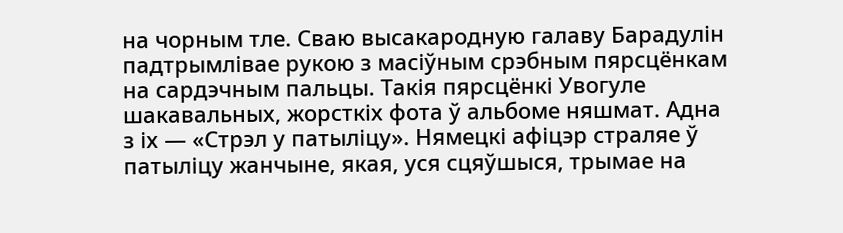на чорным тле. Сваю высакародную галаву Барадулін падтрымлівае рукою з масіўным срэбным пярсцёнкам на сардэчным пальцы. Такія пярсцёнкі Увогуле шакавальных, жорсткіх фота ў альбоме няшмат. Адна з іх — «Стрэл у патыліцу». Нямецкі афіцэр страляе ў патыліцу жанчыне, якая, уся сцяўшыся, трымае на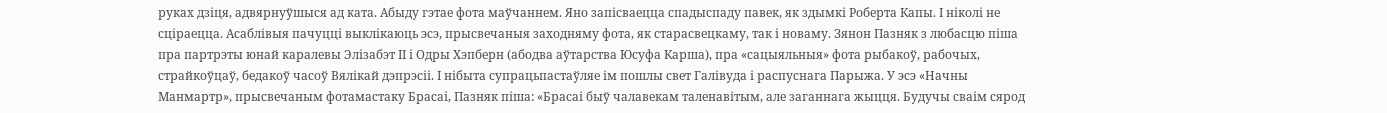руках дзіця, адвярнуўшыся ад ката. Абыду гэтае фота маўчаннем. Яно запісваецца спадыспаду павек, як здымкі Роберта Капы. І ніколі не сціраецца. Асаблівыя пачуцці выклікаюць эсэ, прысвечаныя заходняму фота, як старасвецкаму, так і новаму. Зянон Пазняк з любасцю піша пра партрэты юнай каралевы Элізабэт ІІ і Одры Хэпберн (абодва аўтарства Юсуфа Карша), пра «сацыяльныя» фота рыбакоў, рабочых, страйкоўцаў, бедакоў часоў Вялікай дэпрэсіі. І нібыта супрацьпастаўляе ім пошлы свет Галівуда і распуснага Парыжа. У эсэ «Начны Манмартр», прысвечаным фотамастаку Брасаі, Пазняк піша: «Брасаі быў чалавекам таленавітым, але заганнага жыцця. Будучы сваім сярод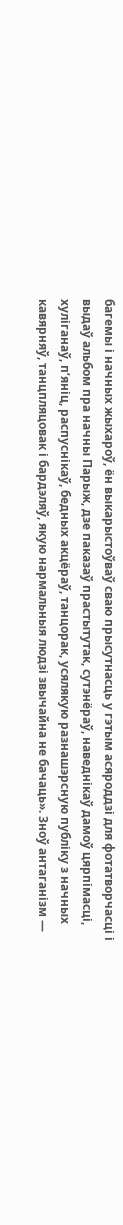багемы і начных жыхароў, ён выкарыстоўваў сваю прысутнасць у гэтым асяроддзі для фотатворчасці і выдаў альбом пра начны Парыж, дзе паказаў прастытутак, сутэнёраў, наведнікаў дамоў цярпімасці, хуліганаў, п’яніц, распуснікаў, бедных акцёраў, танцорак, усялякую разнашэрсную публіку з начных кавярняў, танцпляцовак і бардэляў, якую нармальныя людзі звычайна не бачаць». Зноў антаганізм —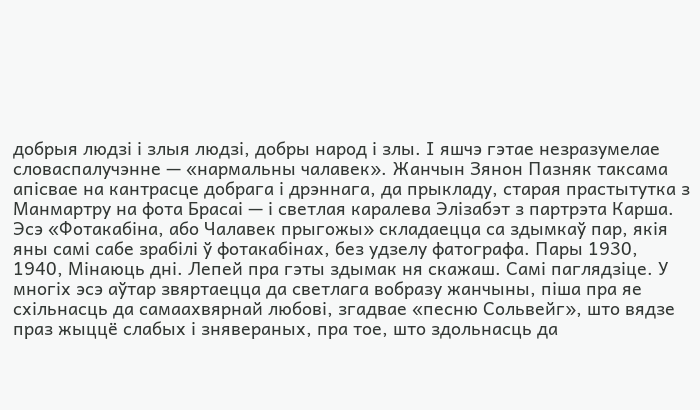добрыя людзі і злыя людзі, добры народ і злы. І яшчэ гэтае незразумелае словаспалучэнне — «нармальны чалавек». Жанчын Зянон Пазняк таксама апісвае на кантрасце добрага і дрэннага, да прыкладу, старая прастытутка з Манмартру на фота Брасаі — і светлая каралева Элізабэт з партрэта Карша. Эсэ «Фотакабіна, або Чалавек прыгожы» складаецца са здымкаў пар, якія яны самі сабе зрабілі ў фотакабінах, без удзелу фатографа. Пары 1930, 1940, Мінаюць дні. Лепей пра гэты здымак ня скажаш. Самі паглядзіце. У многіх эсэ аўтар звяртаецца да светлага вобразу жанчыны, піша пра яе схільнасць да самаахвярнай любові, згадвае «песню Сольвейг», што вядзе праз жыццё слабых і знявераных, пра тое, што здольнасць да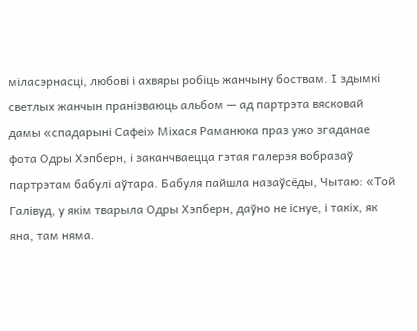міласэрнасці, любові і ахвяры робіць жанчыну боствам. І здымкі светлых жанчын пранізваюць альбом — ад партрэта вясковай дамы «спадарыні Сафеі» Міхася Раманюка праз ужо згаданае фота Одры Хэпберн, і заканчваецца гэтая галерэя вобразаў партрэтам бабулі аўтара. Бабуля пайшла назаўсёды, Чытаю: «Той Галівуд, у якім тварыла Одры Хэпберн, даўно не існуе, і такіх, як яна, там няма.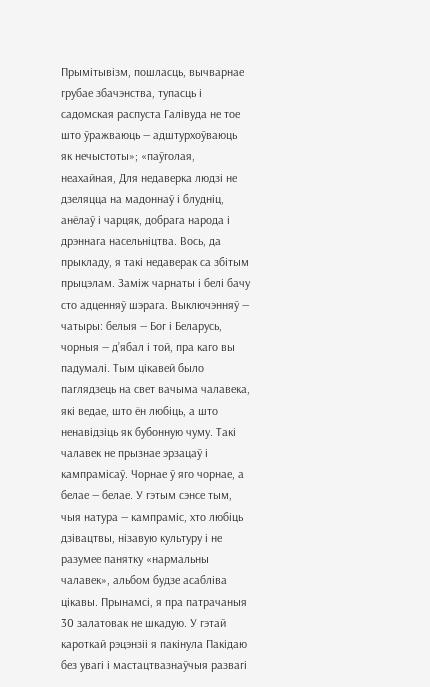Прымітывізм, пошласць, вычварнае грубае збачэнства, тупасць і садомская распуста Галівуда не тое што ўражваюць — адштурхоўваюць як нечыстоты»; «паўголая, неахайная, Для недаверка людзі не дзеляцца на мадоннаў і блудніц, анёлаў і чарцяк, добрага народа і дрэннага насельніцтва. Вось, да прыкладу, я такі недаверак са збітым прыцэлам. Заміж чарнаты і белі бачу сто адценняў шэрага. Выключэнняў — чатыры: белыя — Бог і Беларусь, чорныя — д’ябал і той, пра каго вы падумалі. Тым цікавей было паглядзець на свет вачыма чалавека, які ведае, што ён любіць, а што ненавідзіць як бубонную чуму. Такі чалавек не прызнае эрзацаў і кампрамісаў. Чорнае ў яго чорнае, а белае — белае. У гэтым сэнсе тым, чыя натура — кампраміс, хто любіць дзівацтвы, нізавую культуру і не разумее панятку «нармальны чалавек», альбом будзе асабліва цікавы. Прынамсі, я пра патрачаныя 30 залатовак не шкадую. У гэтай кароткай рэцэнзіі я пакінула Пакідаю без увагі і мастацтвазнаўчыя развагі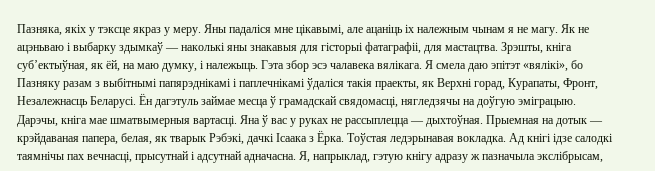Пазняка, якіх у тэксце якраз у меру. Яны падаліся мне цікавымі, але ацаніць іх належным чынам я не магу. Як не ацэньваю і выбарку здымкаў — наколькі яны знакавыя для гісторыі фатаграфіі, для мастацтва. Зрэшты, кніга суб’ектыўная, як ёй, на маю думку, і належыць. Гэта збор эсэ чалавека вялікага. Я смела даю эпітэт «вялікі», бо Пазняку разам з выбітнымі папярэднікамі і паплечнікамі ўдаліся такія праекты, як Верхні горад, Курапаты, Фронт, Незалежнасць Беларусі. Ён дагэтуль займае месца ў грамадскай свядомасці, нягледзячы на доўгую эміграцыю. Дарэчы, кніга мае шматвымерныя вартасці. Яна ў вас у руках не рассыплецца — дыхтоўная. Прыемная на дотык — крэйдаваная папера, белая, як тварык Рэбэкі, дачкі Ісаака з Ёрка. Тоўстая ледэрынавая вокладка. Ад кнігі ідзе салодкі таямнічы пах вечнасці, прысутнай і адсутнай адначасна. Я, напрыклад, гэтую кнігу адразу ж пазначыла экслібрысам,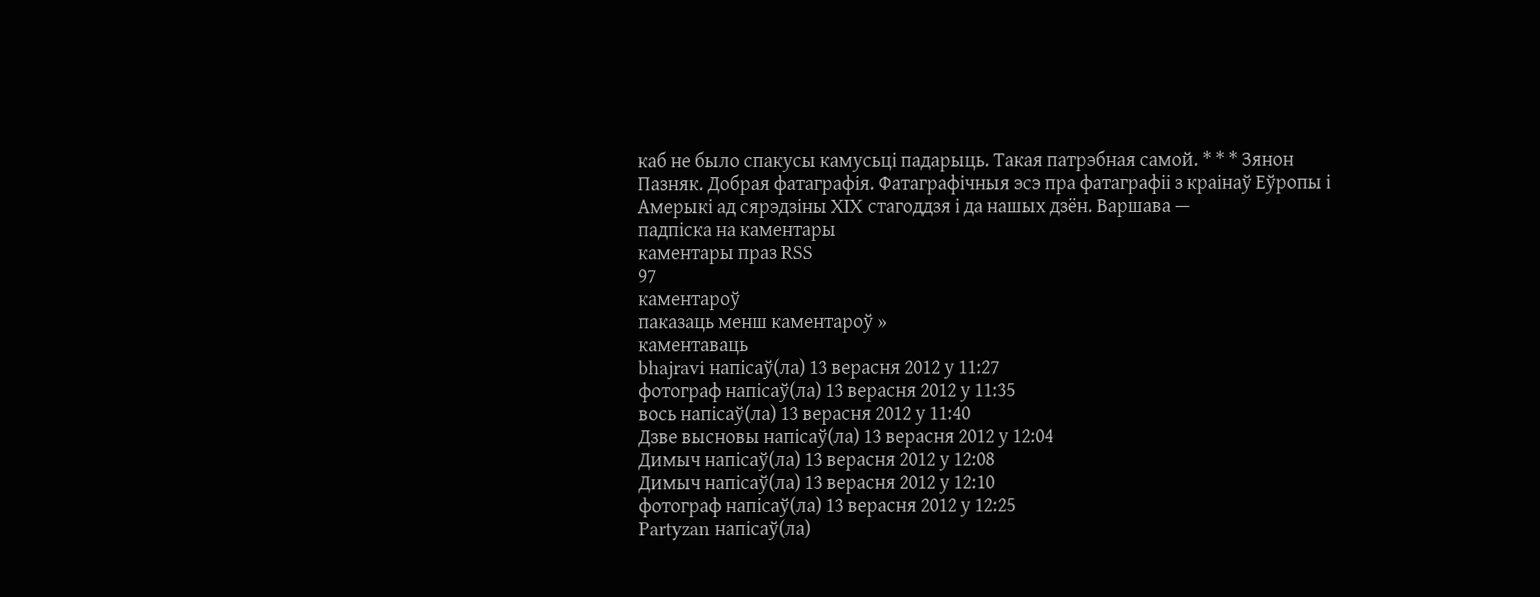каб не было спакусы камусьці падарыць. Такая патрэбная самой. * * * Зянон Пазняк. Добрая фатаграфія. Фатаграфічныя эсэ пра фатаграфіі з краінаў Еўропы і Амерыкі ад сярэдзіны XIX стагоддзя і да нашых дзён. Варшава —
падпіска на каментары
каментары праз RSS
97
каментароў
паказаць менш каментароў »
каментаваць
bhajravi напiсаў(ла) 13 верасня 2012 у 11:27
фотограф напiсаў(ла) 13 верасня 2012 у 11:35
вось напiсаў(ла) 13 верасня 2012 у 11:40
Дзве высновы напiсаў(ла) 13 верасня 2012 у 12:04
Димыч напiсаў(ла) 13 верасня 2012 у 12:08
Димыч напiсаў(ла) 13 верасня 2012 у 12:10
фотограф напiсаў(ла) 13 верасня 2012 у 12:25
Partyzan напiсаў(ла)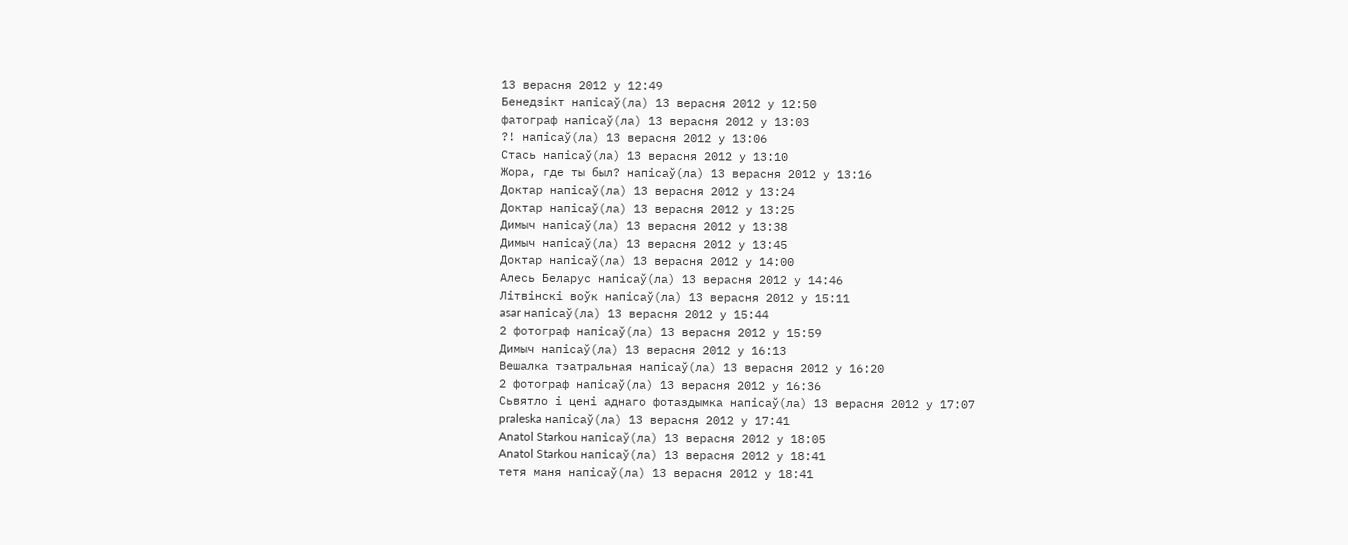13 верасня 2012 у 12:49
Бенедзікт напiсаў(ла) 13 верасня 2012 у 12:50
фатограф напiсаў(ла) 13 верасня 2012 у 13:03
?! напiсаў(ла) 13 верасня 2012 у 13:06
Стась напiсаў(ла) 13 верасня 2012 у 13:10
Жора, где ты был? напiсаў(ла) 13 верасня 2012 у 13:16
Доктар напiсаў(ла) 13 верасня 2012 у 13:24
Доктар напiсаў(ла) 13 верасня 2012 у 13:25
Димыч напiсаў(ла) 13 верасня 2012 у 13:38
Димыч напiсаў(ла) 13 верасня 2012 у 13:45
Доктар напiсаў(ла) 13 верасня 2012 у 14:00
Алесь Беларус напiсаў(ла) 13 верасня 2012 у 14:46
Літвінскі воўк напiсаў(ла) 13 верасня 2012 у 15:11
asar напiсаў(ла) 13 верасня 2012 у 15:44
2 фотограф напiсаў(ла) 13 верасня 2012 у 15:59
Димыч напiсаў(ла) 13 верасня 2012 у 16:13
Вешалка тэатральная напiсаў(ла) 13 верасня 2012 у 16:20
2 фотограф напiсаў(ла) 13 верасня 2012 у 16:36
Сьвятло і цені аднаго фотаздымка напiсаў(ла) 13 верасня 2012 у 17:07
praleska напiсаў(ла) 13 верасня 2012 у 17:41
Anatol Starkou напiсаў(ла) 13 верасня 2012 у 18:05
Anatol Starkou напiсаў(ла) 13 верасня 2012 у 18:41
тетя маня напiсаў(ла) 13 верасня 2012 у 18:41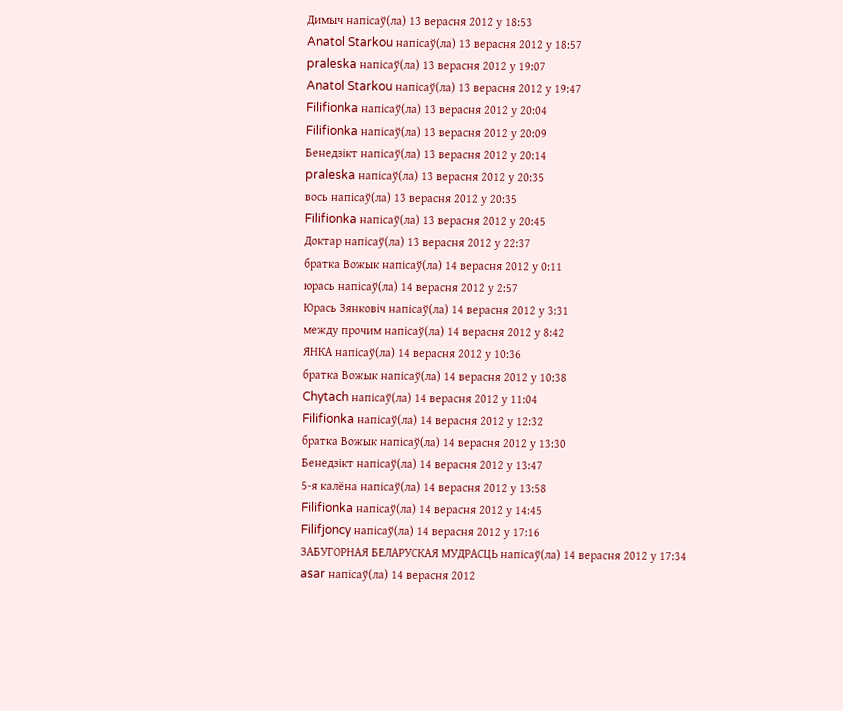Димыч напiсаў(ла) 13 верасня 2012 у 18:53
Anatol Starkou напiсаў(ла) 13 верасня 2012 у 18:57
praleska напiсаў(ла) 13 верасня 2012 у 19:07
Anatol Starkou напiсаў(ла) 13 верасня 2012 у 19:47
Filifionka напiсаў(ла) 13 верасня 2012 у 20:04
Filifionka напiсаў(ла) 13 верасня 2012 у 20:09
Бенедзікт напiсаў(ла) 13 верасня 2012 у 20:14
praleska напiсаў(ла) 13 верасня 2012 у 20:35
вось напiсаў(ла) 13 верасня 2012 у 20:35
Filifionka напiсаў(ла) 13 верасня 2012 у 20:45
Доктар напiсаў(ла) 13 верасня 2012 у 22:37
братка Вожык напiсаў(ла) 14 верасня 2012 у 0:11
юрась напiсаў(ла) 14 верасня 2012 у 2:57
Юрась Зянковіч напiсаў(ла) 14 верасня 2012 у 3:31
между прочим напiсаў(ла) 14 верасня 2012 у 8:42
ЯНКА напiсаў(ла) 14 верасня 2012 у 10:36
братка Вожык напiсаў(ла) 14 верасня 2012 у 10:38
Chytach напiсаў(ла) 14 верасня 2012 у 11:04
Filifionka напiсаў(ла) 14 верасня 2012 у 12:32
братка Вожык напiсаў(ла) 14 верасня 2012 у 13:30
Бенедзікт напiсаў(ла) 14 верасня 2012 у 13:47
5-я калёна напiсаў(ла) 14 верасня 2012 у 13:58
Filifionka напiсаў(ла) 14 верасня 2012 у 14:45
Filifjoncy напiсаў(ла) 14 верасня 2012 у 17:16
ЗАБУГОРНАЯ БЕЛАРУСКАЯ МУДРАСЦЬ напiсаў(ла) 14 верасня 2012 у 17:34
asar напiсаў(ла) 14 верасня 2012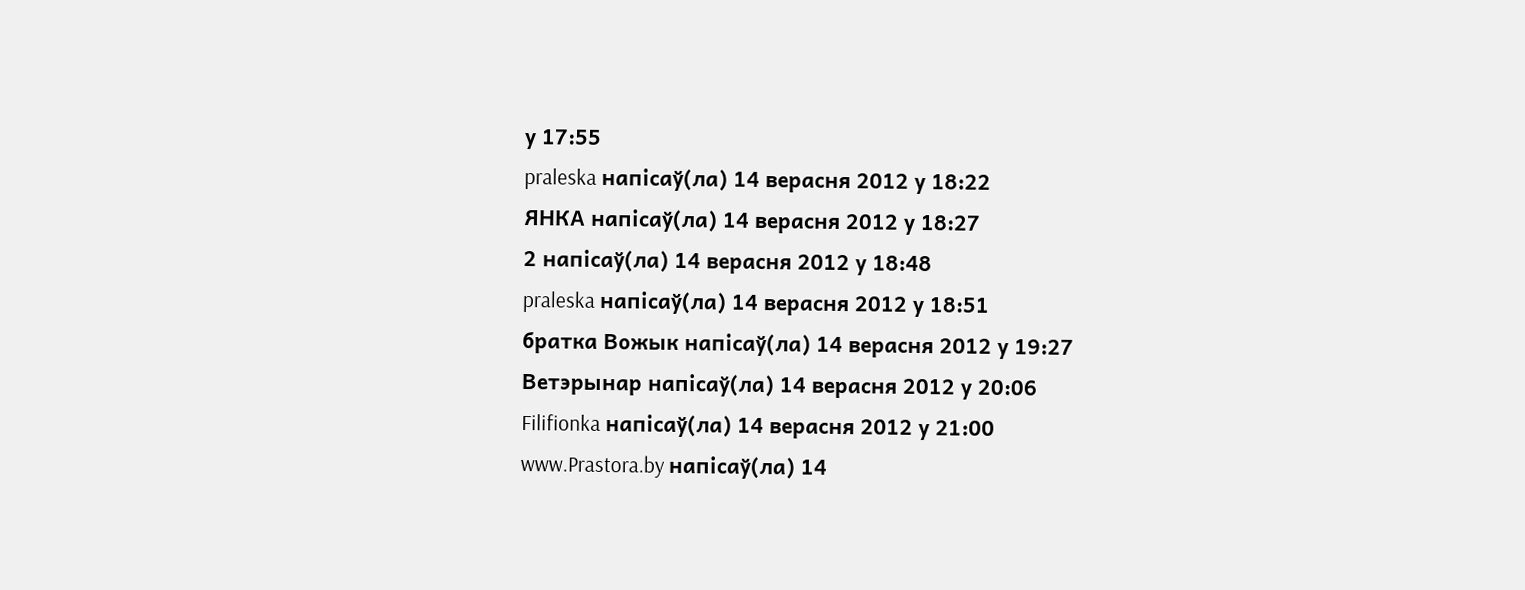у 17:55
praleska напiсаў(ла) 14 верасня 2012 у 18:22
ЯНКА напiсаў(ла) 14 верасня 2012 у 18:27
2 напiсаў(ла) 14 верасня 2012 у 18:48
praleska напiсаў(ла) 14 верасня 2012 у 18:51
братка Вожык напiсаў(ла) 14 верасня 2012 у 19:27
Ветэрынар напiсаў(ла) 14 верасня 2012 у 20:06
Filifionka напiсаў(ла) 14 верасня 2012 у 21:00
www.Prastora.by напiсаў(ла) 14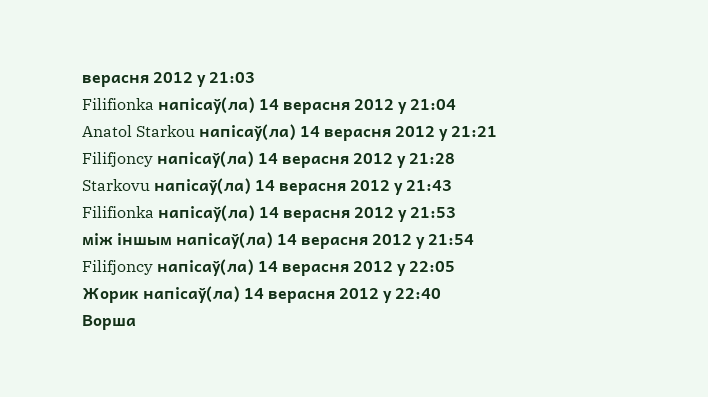верасня 2012 у 21:03
Filifionka напiсаў(ла) 14 верасня 2012 у 21:04
Anatol Starkou напiсаў(ла) 14 верасня 2012 у 21:21
Filifjoncy напiсаў(ла) 14 верасня 2012 у 21:28
Starkovu напiсаў(ла) 14 верасня 2012 у 21:43
Filifionka напiсаў(ла) 14 верасня 2012 у 21:53
між іншым напiсаў(ла) 14 верасня 2012 у 21:54
Filifjoncy напiсаў(ла) 14 верасня 2012 у 22:05
Жорик напiсаў(ла) 14 верасня 2012 у 22:40
Ворша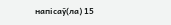напiсаў(ла) 15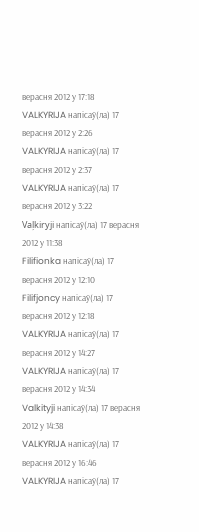верасня 2012 у 17:18
VALKYRIJA напiсаў(ла) 17 верасня 2012 у 2:26
VALKYRIJA напiсаў(ла) 17 верасня 2012 у 2:37
VALKYRIJA напiсаў(ла) 17 верасня 2012 у 3:22
Vaļkiryji напiсаў(ла) 17 верасня 2012 у 11:38
Filifionka напiсаў(ла) 17 верасня 2012 у 12:10
Filifjoncy напiсаў(ла) 17 верасня 2012 у 12:18
VALKYRIJA напiсаў(ла) 17 верасня 2012 у 14:27
VALKYRIJA напiсаў(ла) 17 верасня 2012 у 14:34
Valkityji напiсаў(ла) 17 верасня 2012 у 14:38
VALKYRIJA напiсаў(ла) 17 верасня 2012 у 16:46
VALKYRIJA напiсаў(ла) 17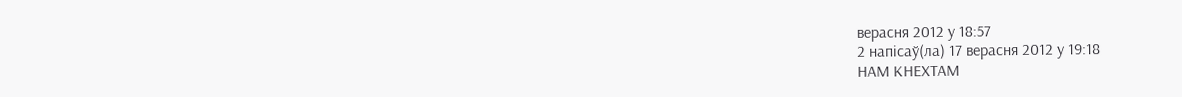верасня 2012 у 18:57
2 напiсаў(ла) 17 верасня 2012 у 19:18
НАМ КНЕХТАМ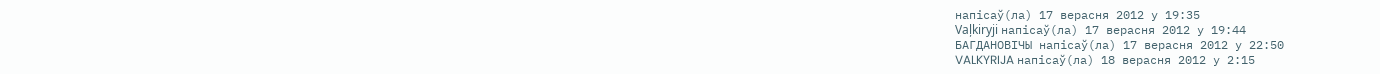напiсаў(ла) 17 верасня 2012 у 19:35
Vaļkiryji напiсаў(ла) 17 верасня 2012 у 19:44
БАГДАНОВІЧЫ напiсаў(ла) 17 верасня 2012 у 22:50
VALKYRIJA напiсаў(ла) 18 верасня 2012 у 2:15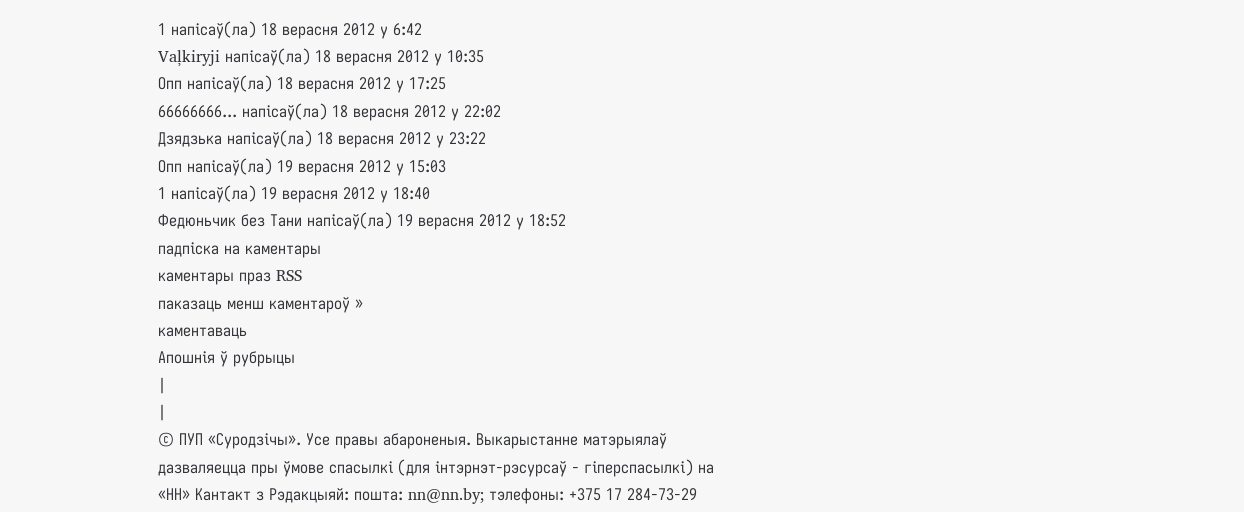1 напiсаў(ла) 18 верасня 2012 у 6:42
Vaļkiryji напiсаў(ла) 18 верасня 2012 у 10:35
Опп напiсаў(ла) 18 верасня 2012 у 17:25
66666666... напiсаў(ла) 18 верасня 2012 у 22:02
Дзядзька напiсаў(ла) 18 верасня 2012 у 23:22
Опп напiсаў(ла) 19 верасня 2012 у 15:03
1 напiсаў(ла) 19 верасня 2012 у 18:40
Федюньчик без Тани напiсаў(ла) 19 верасня 2012 у 18:52
падпіска на каментары
каментары праз RSS
паказаць менш каментароў »
каментаваць
Апошнія ў рубрыцы
|
|
© ПУП «Суродзічы». Усе правы абароненыя. Выкарыстанне матэрыялаў дазваляецца пры ўмове спасылкі (для інтэрнэт-рэсурсаў - гiперспасылкi) на «НН» Кантакт з Рэдакцыяй: пошта: nn@nn.by; тэлефоны: +375 17 284-73-29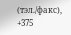(тэл./факс), +375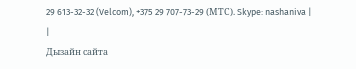29 613-32-32 (Velcom), +375 29 707-73-29 (МТС). Skype: nashaniva |
|
Дызайн сайта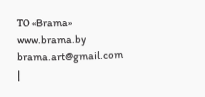ТО «Brama»
www.brama.by
brama.art@gmail.com
|